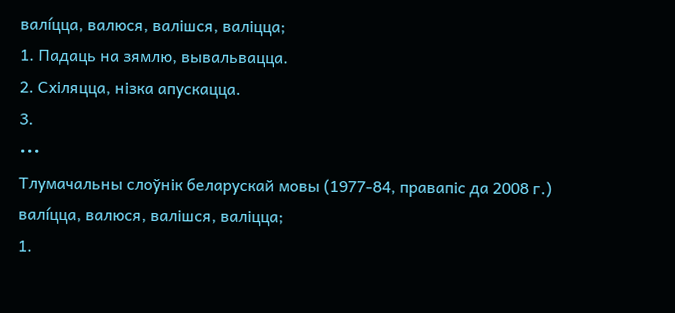валі́цца, валюся, валішся, валіцца;
1. Падаць на зямлю, вывальвацца.
2. Схіляцца, нізка апускацца.
3.
•••
Тлумачальны слоўнік беларускай мовы (1977-84, правапіс да 2008 г.)
валі́цца, валюся, валішся, валіцца;
1.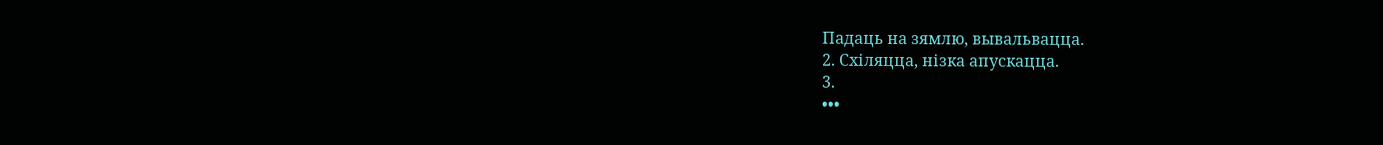Падаць на зямлю, вывальвацца.
2. Схіляцца, нізка апускацца.
3.
•••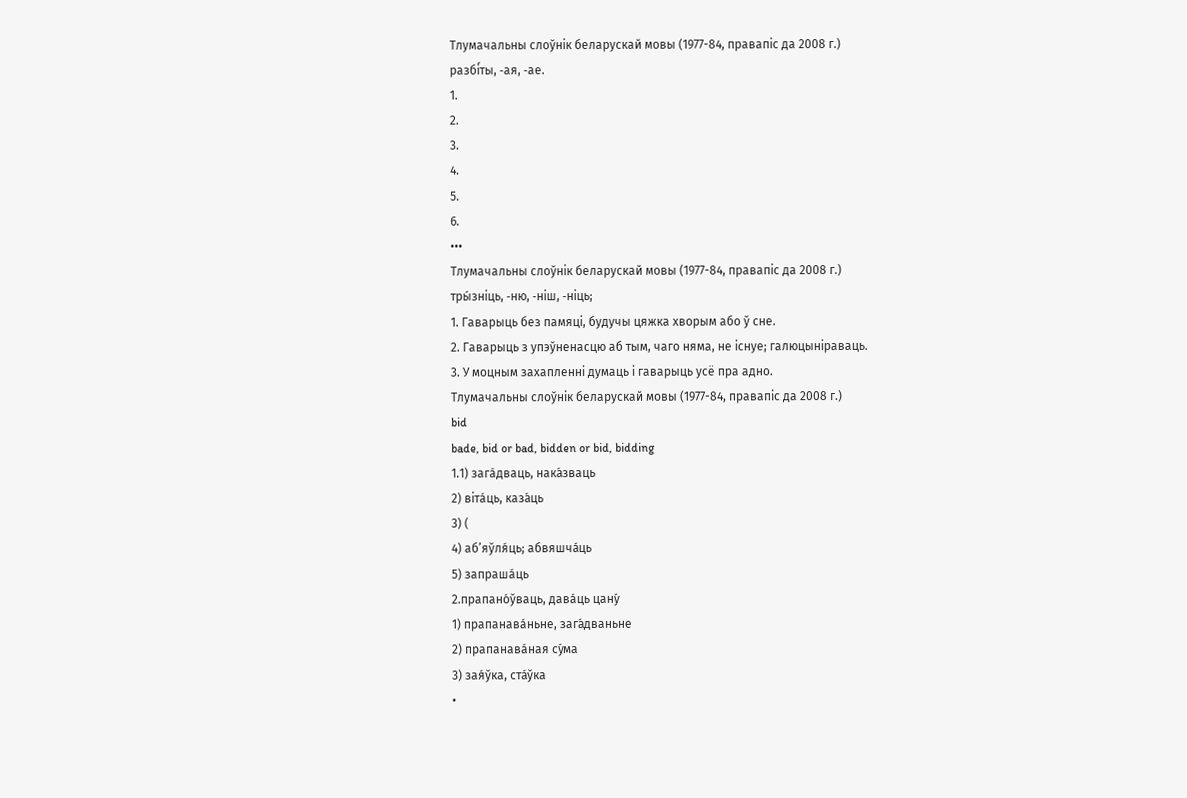Тлумачальны слоўнік беларускай мовы (1977-84, правапіс да 2008 г.)
разбі́ты, ‑ая, ‑ае.
1.
2.
3.
4.
5.
6.
•••
Тлумачальны слоўнік беларускай мовы (1977-84, правапіс да 2008 г.)
тры́зніць, ‑ню, ‑ніш, ‑ніць;
1. Гаварыць без памяці, будучы цяжка хворым або ў сне.
2. Гаварыць з упэўненасцю аб тым, чаго няма, не існуе; галюцыніраваць.
3. У моцным захапленні думаць і гаварыць усё пра адно.
Тлумачальны слоўнік беларускай мовы (1977-84, правапіс да 2008 г.)
bid
bade, bid or bad, bidden or bid, bidding
1.1) зага́дваць, нака́зваць
2) віта́ць, каза́ць
3) (
4) аб’яўля́ць; абвяшча́ць
5) запраша́ць
2.прапано́ўваць, дава́ць цану́
1) прапанава́ньне, зага́дваньне
2) прапанава́ная су́ма
3) зая́ўка, ста́ўка
•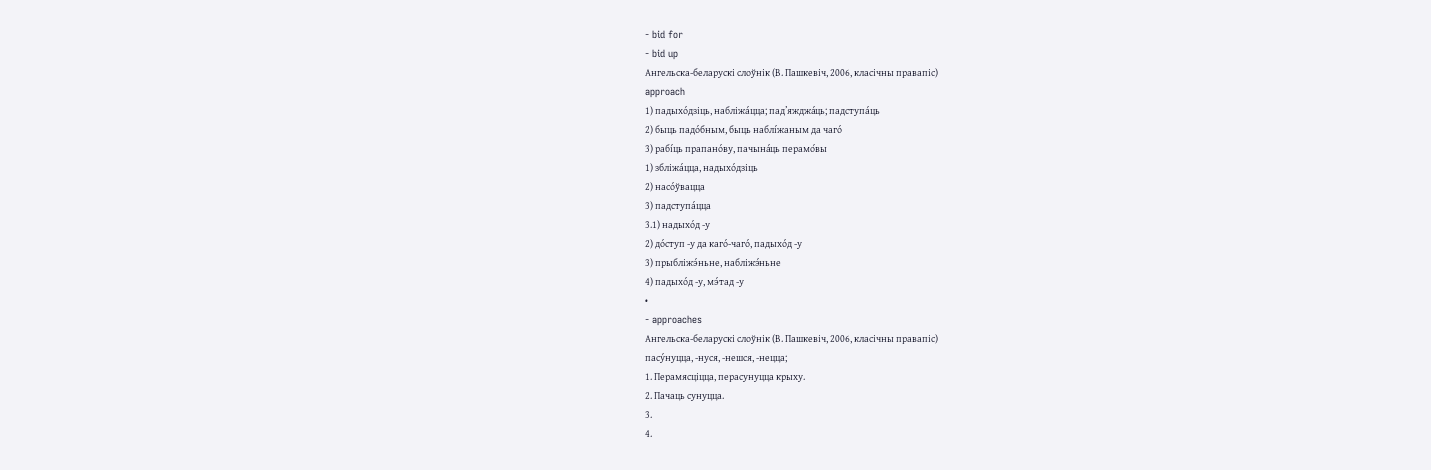- bid for
- bid up
Ангельска-беларускі слоўнік (В. Пашкевіч, 2006, класічны правапіс)
approach
1) падыхо́дзіць, набліжа́цца; пад’яжджа́ць; падступа́ць
2) быць падо́бным, быць наблі́жаным да чаго́
3) рабі́ць прапано́ву, пачына́ць перамо́вы
1) збліжа́цца, надыхо́дзіць
2) насо́ўвацца
3) падступа́цца
3.1) надыхо́д -у
2) до́ступ -у да каго́-чаго́, падыхо́д -у
3) прыбліжэ́ньне, набліжэ́ньне
4) падыхо́д -у, мэ́тад -у
•
- approaches
Ангельска-беларускі слоўнік (В. Пашкевіч, 2006, класічны правапіс)
пасу́нуцца, ‑нуся, ‑нешся, ‑нецца;
1. Перамясціцца, перасунуцца крыху.
2. Пачаць сунуцца.
3.
4.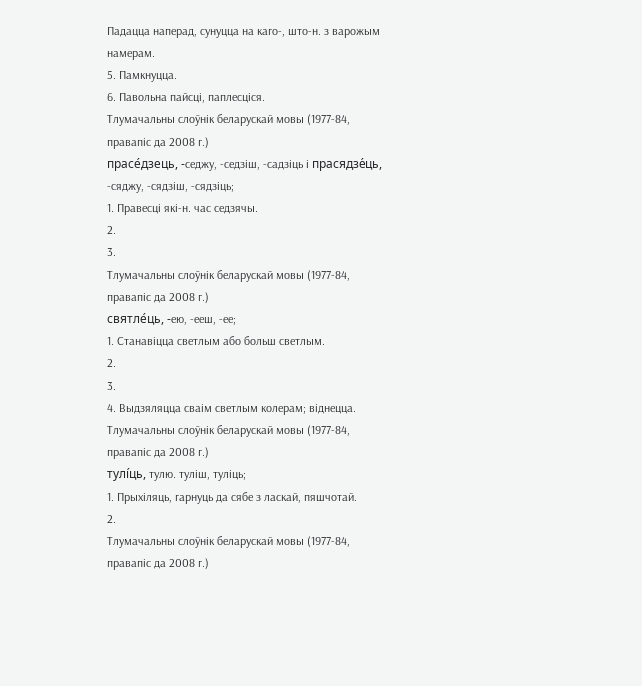Падацца наперад, сунуцца на каго‑, што‑н. з варожым намерам.
5. Памкнуцца.
6. Павольна пайсці, паплесціся.
Тлумачальны слоўнік беларускай мовы (1977-84, правапіс да 2008 г.)
прасе́дзець, ‑седжу, ‑седзіш, ‑садзіць і прасядзе́ць, ‑сяджу, ‑сядзіш, ‑сядзіць;
1. Правесці які‑н. час седзячы.
2.
3.
Тлумачальны слоўнік беларускай мовы (1977-84, правапіс да 2008 г.)
святле́ць, ‑ею, ‑ееш, ‑ее;
1. Станавіцца светлым або больш светлым.
2.
3.
4. Выдзяляцца сваім светлым колерам; віднецца.
Тлумачальны слоўнік беларускай мовы (1977-84, правапіс да 2008 г.)
тулі́ць, тулю. туліш, туліць;
1. Прыхіляць, гарнуць да сябе з ласкай, пяшчотай.
2.
Тлумачальны слоўнік беларускай мовы (1977-84, правапіс да 2008 г.)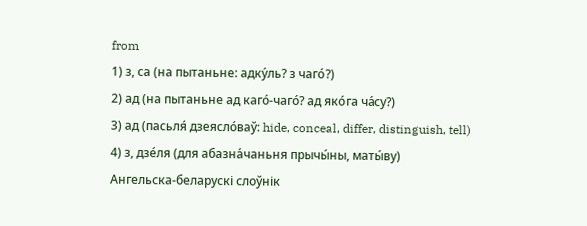from
1) з, са (на пытаньне: адку́ль? з чаго́?)
2) ад (на пытаньне ад каго́-чаго́? ад яко́га ча́су?)
3) ад (пасьля́ дзеясло́ваў: hide, conceal, differ, distinguish, tell)
4) з, дзе́ля (для абазна́чаньня прычы́ны, маты́ву)
Ангельска-беларускі слоўнік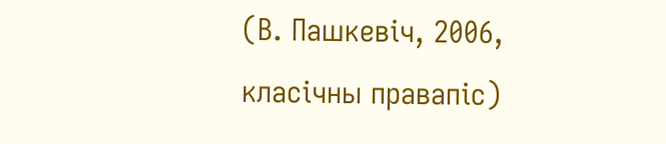(В. Пашкевіч, 2006, класічны правапіс)